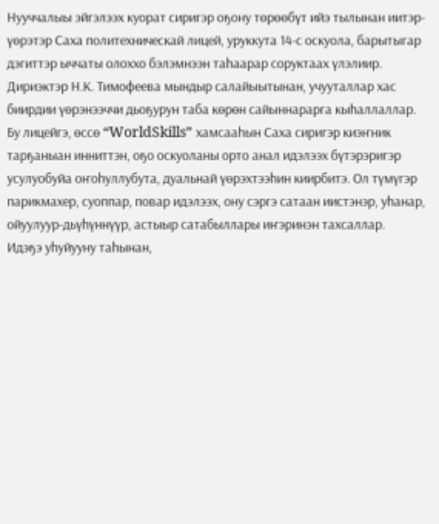Нууччалыы эйгэлээх куорат сиригэр оҕону төрөөбүт ийэ тылынан иитэр-үөрэтэр Саха политехническай лицей, уруккута 14-с оскуола, барытыгар дэгиттэр ыччаты олоххо бэлэмнээн таһаарар соруктаах үлэлиир. Дириэктэр Н.К. Тимофеева мындыр салайыытынан, учууталлар хас биирдии үөрэнээччи дьоҕурун таба көрөн сайыннарарга кыһаллаллар.
Бу лицейгэ, өссө “WorldSkills” хамсааһын Саха сиригэр киэҥник тарҕаныан инниттэн, оҕо оскуоланы орто анал идэлээх бүтэрэригэр усулуобуйа оҥоһуллубута, дуальнай үөрэхтээһин киирбитэ. Ол түмүгэр парикмахер, суоппар, повар идэлээх, ону сэргэ сатаан иистэнэр, уһанар, ойуулуур-дьүһүннүүр, астыыр сатабыллары иҥэринэн тахсаллар.
Идэҕэ уһуйууну таһынан,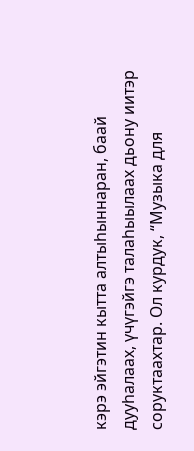кэрэ эйгэтин кытта алтыһыннаран, баай дууһалаах, үчүгэйгэ талаһыылаах дьону иитэр соруктаахтар. Ол курдук, “Музыка для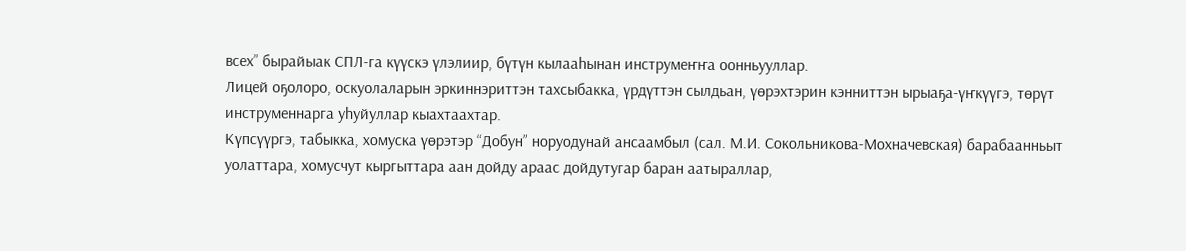всех” бырайыак СПЛ-га күүскэ үлэлиир, бүтүн кылааһынан инструмеҥҥа оонньууллар.
Лицей оҕолоро, оскуолаларын эркиннэриттэн тахсыбакка, үрдүттэн сылдьан, үөрэхтэрин кэнниттэн ырыаҕа-үҥкүүгэ, төрүт инструменнарга уһуйуллар кыахтаахтар.
Күпсүүргэ, табыкка, хомуска үөрэтэр “Добун” норуодунай ансаамбыл (сал. М.И. Сокольникова-Мохначевская) барабаанньыт уолаттара, хомусчут кыргыттара аан дойду араас дойдутугар баран аатыраллар,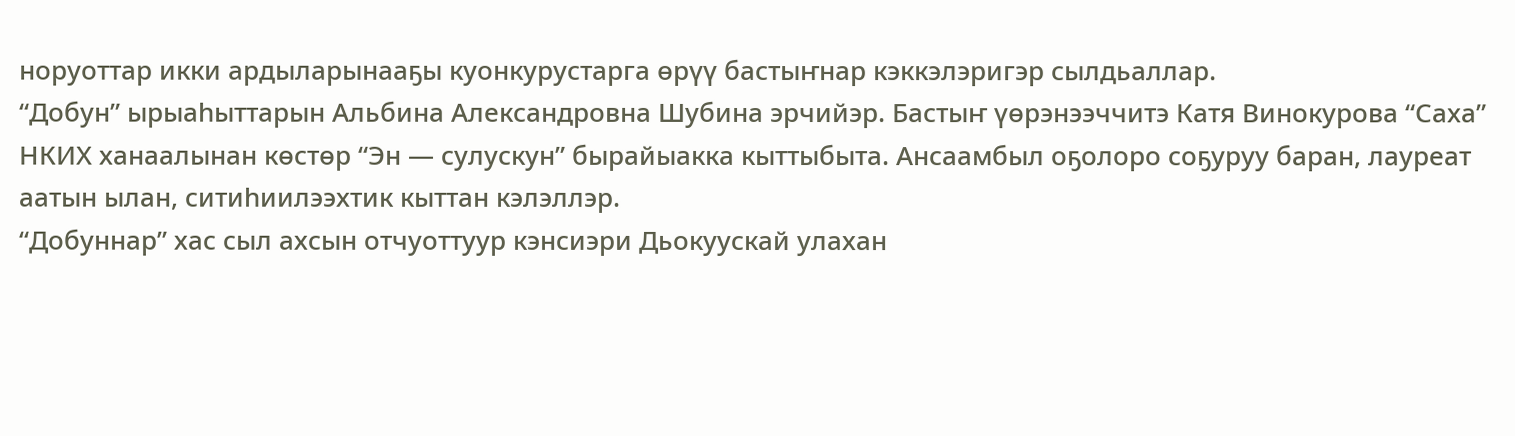норуоттар икки ардыларынааҕы куонкурустарга өрүү бастыҥнар кэккэлэригэр сылдьаллар.
“Добун” ырыаһыттарын Альбина Александровна Шубина эрчийэр. Бастыҥ үөрэнээччитэ Катя Винокурова “Саха” НКИХ ханаалынан көстөр “Эн — сулускун” бырайыакка кыттыбыта. Ансаамбыл оҕолоро соҕуруу баран, лауреат аатын ылан, ситиһиилээхтик кыттан кэлэллэр.
“Добуннар” хас сыл ахсын отчуоттуур кэнсиэри Дьокуускай улахан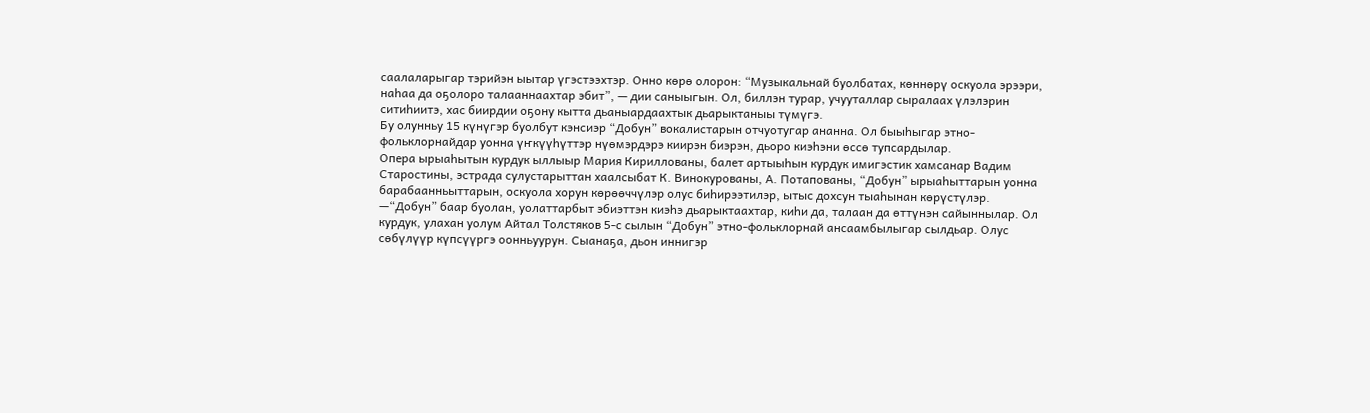саалаларыгар тэрийэн ыытар үгэстээхтэр. Онно көрө олорон: “Музыкальнай буолбатах, көннөрү оскуола эрээри, наһаа да оҕолоро талааннаахтар эбит”, — дии саныыгын. Ол, биллэн турар, учууталлар сыралаах үлэлэрин ситиһиитэ, хас биирдии оҕону кытта дьаныардаахтык дьарыктаныы түмүгэ.
Бу олунньу 15 күнүгэр буолбут кэнсиэр “Добун” вокалистарын отчуотугар ананна. Ол быыһыгар этно-фольклорнайдар уонна үҥкүүһүттэр нүөмэрдэрэ киирэн биэрэн, дьоро киэһэни өссө тупсардылар.
Опера ырыаһытын курдук ыллыыр Мария Кириллованы, балет артыыһын курдук имигэстик хамсанар Вадим Старостины, эстрада сулустарыттан хаалсыбат К. Винокурованы, А. Потапованы, “Добун” ырыаһыттарын уонна барабаанньыттарын, оскуола хорун көрөөччүлэр олус биһирээтилэр, ытыс дохсун тыаһынан көрүстүлэр.
—“Добун” баар буолан, уолаттарбыт эбиэттэн киэһэ дьарыктаахтар, киһи да, талаан да өттүнэн сайыннылар. Ол курдук, улахан уолум Айтал Толстяков 5-с сылын “Добун” этно-фольклорнай ансаамбылыгар сылдьар. Олус сөбүлүүр күпсүүргэ оонньуурун. Сыанаҕа, дьон иннигэр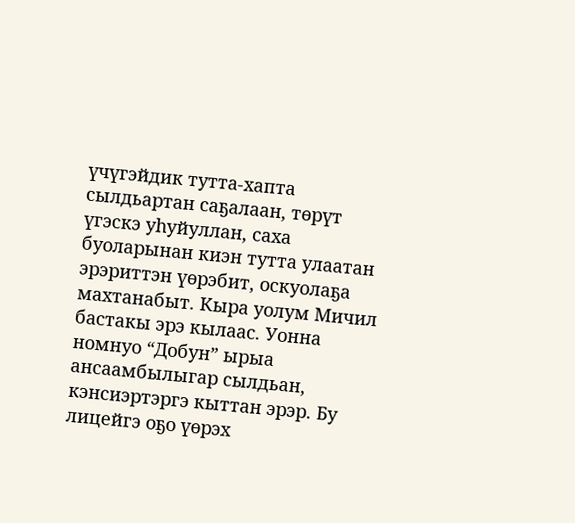үчүгэйдик тутта-хапта сылдьартан саҕалаан, төрүт үгэскэ уһуйуллан, саха буоларынан киэн тутта улаатан эрэриттэн үөрэбит, оскуолаҕа махтанабыт. Кыра уолум Мичил бастакы эрэ кылаас. Уонна номнуо “Добун” ырыа ансаамбылыгар сылдьан, кэнсиэртэргэ кыттан эрэр. Бу лицейгэ оҕо үөрэх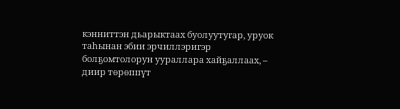кэнниттэн дьарыктаах буолуутугар, уруок таһынан эбии эрчиллэригэр болҕомтолорун уураллара хайҕаллаах, – диир төрөппүт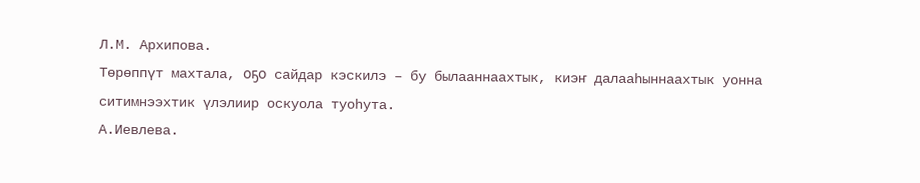Л.М. Архипова.
Төрөппүт махтала, оҕо сайдар кэскилэ – бу былааннаахтык, киэҥ далааһыннаахтык уонна ситимнээхтик үлэлиир оскуола туоһута.
А.Иевлева.